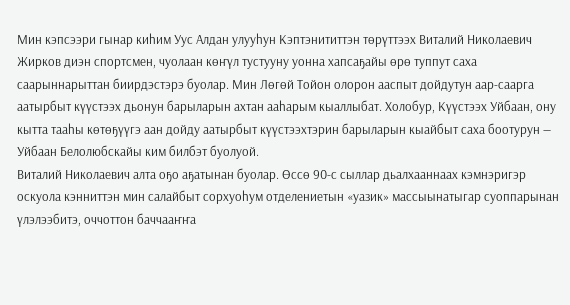Мин кэпсээри гынар киһим Уус Алдан улууһун Кэптэнититтэн төрүттээх Виталий Николаевич Жирков диэн спортсмен, чуолаан көҥүл тустууну уонна хапсаҕайы өрө туппут саха саарыннарыттан биирдэстэрэ буолар. Мин Лөгөй Тойон олорон ааспыт дойдутун аар-саарга аатырбыт күүстээх дьонун барыларын ахтан ааһарым кыаллыбат. Холобур, Күүстээх Уйбаан, ону кытта тааһы көтөҕүүгэ аан дойду аатырбыт күүстээхтэрин барыларын кыайбыт саха боотурун — Уйбаан Белолюбскайы ким билбэт буолуой.
Виталий Николаевич алта оҕо аҕатынан буолар. Өссө 90-с сыллар дьалхааннаах кэмнэригэр оскуола кэнниттэн мин салайбыт сорхуоһум отделениетын «уазик» массыынатыгар суоппарынан үлэлээбитэ, оччоттон баччааҥҥа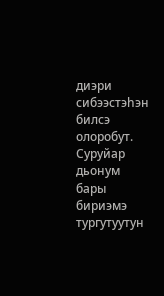диэри сибээстэһэн билсэ олоробут. Суруйар дьонум бары бириэмэ тургутуутун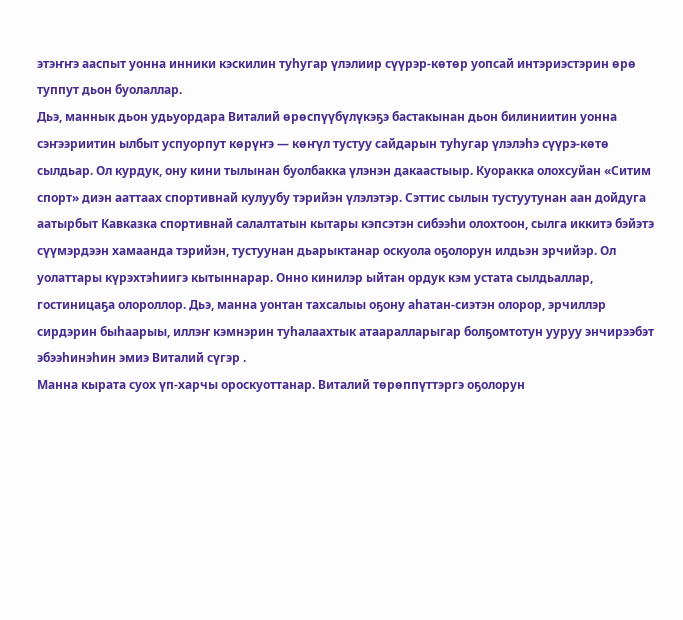этэҥҥэ ааспыт уонна инники кэскилин туһугар үлэлиир сүүрэр-көтөр уопсай интэриэстэрин өрө туппут дьон буолаллар.
Дьэ, маннык дьон удьуордара Виталий өрөспүүбүлүкэҕэ бастакынан дьон билиниитин уонна сэҥээриитин ылбыт успуорпут көрүҥэ — көҥүл тустуу сайдарын туһугар үлэлэһэ сүүрэ-көтө сылдьар. Ол курдук, ону кини тылынан буолбакка үлэнэн дакаастыыр. Куоракка олохсуйан «Ситим спорт» диэн ааттаах спортивнай кулуубу тэрийэн үлэлэтэр. Сэттис сылын тустуутунан аан дойдуга аатырбыт Кавказка спортивнай салалтатын кытары кэпсэтэн сибээһи олохтоон, сылга иккитэ бэйэтэ сүүмэрдээн хамаанда тэрийэн, тустуунан дьарыктанар оскуола оҕолорун илдьэн эрчийэр. Ол уолаттары күрэхтэһиигэ кытыннарар. Онно кинилэр ыйтан ордук кэм устата сылдьаллар, гостиницаҕа олороллор. Дьэ, манна уонтан тахсалыы оҕону аһатан-сиэтэн олорор, эрчиллэр сирдэрин быһаарыы, иллэҥ кэмнэрин туһалаахтык атааралларыгар болҕомтотун ууруу энчирээбэт эбээһинэһин эмиэ Виталий сүгэр .
Манна кырата суох үп-харчы ороскуоттанар. Виталий төрөппүттэргэ оҕолорун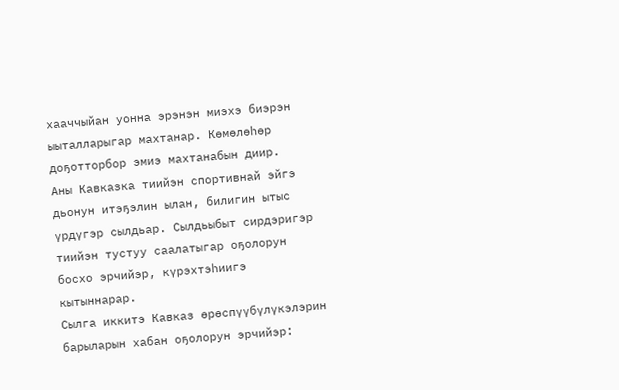хааччыйан уонна эрэнэн миэхэ биэрэн ыыталларыгар махтанар. Көмөлөһөр доҕотторбор эмиэ махтанабын диир.
Аны Кавказка тиийэн спортивнай эйгэ дьонун итэҕэлин ылан, билигин ытыс үрдүгэр сылдьар. Сылдьыбыт сирдэригэр тиийэн тустуу саалатыгар оҕолорун босхо эрчийэр, күрэхтэһиигэ кытыннарар.
Сылга иккитэ Кавказ өрөспүүбүлүкэлэрин барыларын хабан оҕолорун эрчийэр: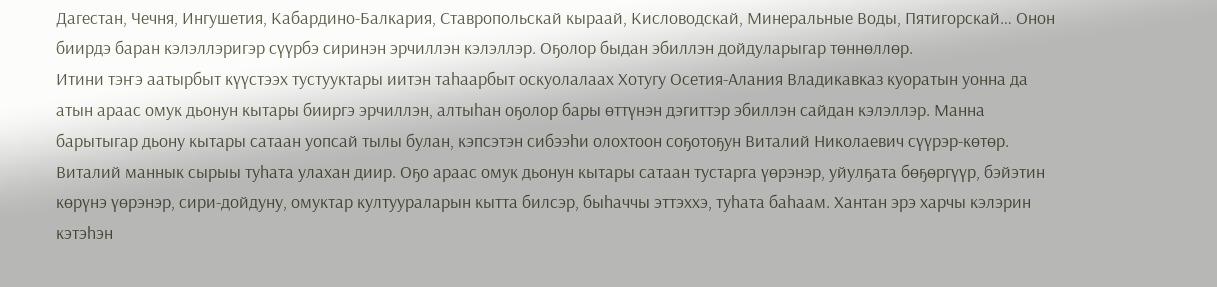Дагестан, Чечня, Ингушетия, Кабардино-Балкария, Ставропольскай кыраай, Кисловодскай, Минеральные Воды, Пятигорскай… Онон биирдэ баран кэлэллэригэр сүүрбэ сиринэн эрчиллэн кэлэллэр. Оҕолор быдан эбиллэн дойдуларыгар төннөллөр.
Итини тэҥэ аатырбыт күүстээх тустууктары иитэн таһаарбыт оскуолалаах Хотугу Осетия-Алания Владикавказ куоратын уонна да атын араас омук дьонун кытары бииргэ эрчиллэн, алтыһан оҕолор бары өттүнэн дэгиттэр эбиллэн сайдан кэлэллэр. Манна барытыгар дьону кытары сатаан уопсай тылы булан, кэпсэтэн сибээһи олохтоон соҕотоҕун Виталий Николаевич сүүрэр-көтөр.
Виталий маннык сырыы туһата улахан диир. Оҕо араас омук дьонун кытары сатаан тустарга үөрэнэр, уйулҕата бөҕөргүүр, бэйэтин көрүнэ үөрэнэр, сири-дойдуну, омуктар култуураларын кытта билсэр, быһаччы эттэххэ, туһата баһаам. Хантан эрэ харчы кэлэрин кэтэһэн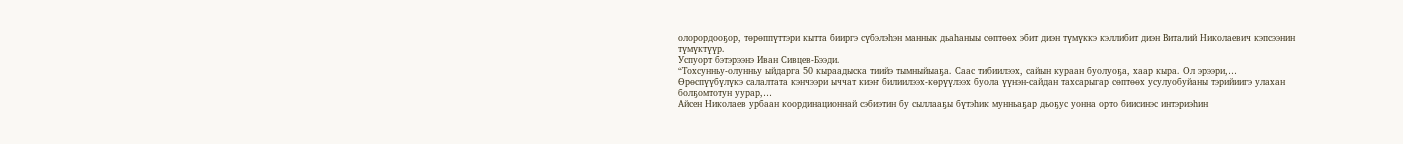олорордооҕор, төрөппүттэри кытта бииргэ сүбэлэһэн маннык дьаһаныы сөптөөх эбит диэн түмүккэ кэллибит диэн Виталий Николаевич кэпсээнин түмүктүүр.
Успуорт бэтэрээнэ Иван Сивцев-Бээди.
“Тохсунньу-олунньу ыйдарга 50 кыраадыска тиийэ тымныйыаҕа. Саас тибиилээх, сайын кураан буолуоҕа, хаар кыра. Ол эрээри,…
Өрөспүүбүлүкэ салалтата кэнчээри ыччат киэҥ билиилээх-көрүүлээх буола үүнэн-сайдан тахсарыгар сөптөөх усулуобуйаны тэрийиигэ улахан болҕомтотун уурар,…
Айсен Николаев урбаан координационнай сэбиэтин бу сыллааҕы бүтэһик мунньаҕар дьоҕус уонна орто биисинэс интэриэһин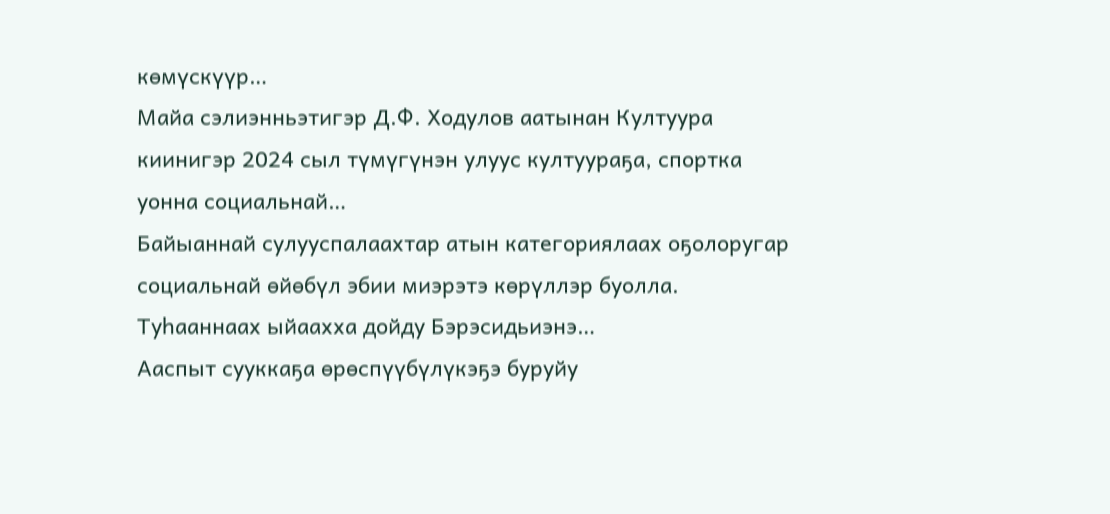көмүскүүр…
Майа сэлиэнньэтигэр Д.Ф. Ходулов аатынан Култуура киинигэр 2024 сыл түмүгүнэн улуус култуураҕа, спортка уонна социальнай…
Байыаннай сулууспалаахтар атын категориялаах оҕолоругар социальнай өйөбүл эбии миэрэтэ көрүллэр буолла. Туһааннаах ыйаахха дойду Бэрэсидьиэнэ…
Ааспыт сууккаҕа өрөспүүбүлүкэҕэ буруйу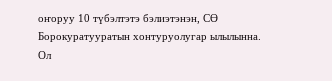оҥоруу 10 түбэлтэтэ бэлиэтэнэн, СӨ Борокуратууратын хонтуруолугар ылылынна. Ол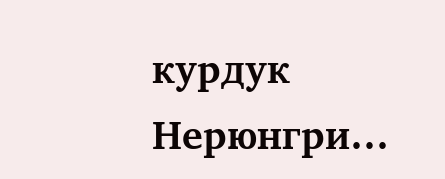курдук Нерюнгри…